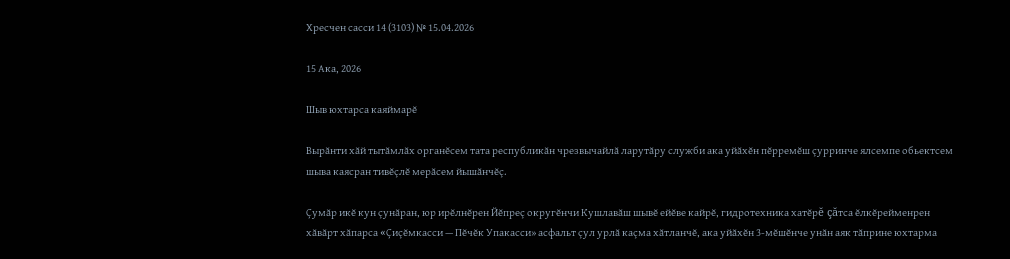Хресчен сасси 14 (3103) № 15.04.2026

15 Ака, 2026

Шыв юхтарса каяймарĕ

Вырăнти хăй тытăмлăх органĕсем тата республикăн чрезвычайлă ларутăру служби ака уйăхĕн пĕрремĕш çурринче ялсемпе обьектсем шыва каясран тивĕçлĕ мерăсем йышăнчĕç.

Çумăр икĕ кун çунăран, юр ирĕлнĕрен Йĕпреç округĕнчи Кушлавăш шывĕ ейĕве кайрĕ, гидротехника хатĕрĕ çăтса ĕлкĕрейменрен хăвăрт хăпарса «Çиçĕмкасси — Пĕчĕк Упакасси» асфальт çул урлă каçма хăтланчĕ, ака уйăхĕн 3-мĕшĕнче унăн аяк тăприне юхтарма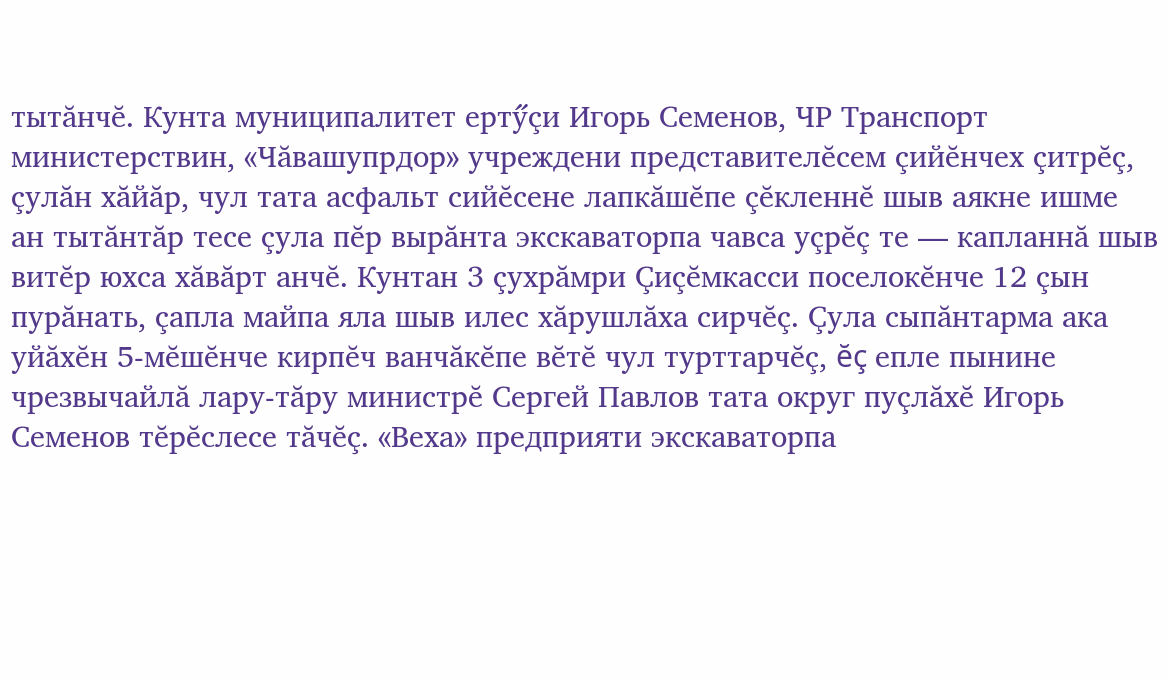тытăнчĕ. Кунта муниципалитет ертӳçи Игорь Семенов, ЧР Транспорт министерствин, «Чăвашупрдор» учреждени представителĕсем çийĕнчех çитрĕç, çулăн хăйăр, чул тата асфальт сийĕсене лапкăшĕпе çĕкленнĕ шыв аякне ишме ан тытăнтăр тесе çула пĕр вырăнта экскаваторпа чавса уçрĕç те — капланнă шыв витĕр юхса хăвăрт анчĕ. Кунтан 3 çухрăмри Çиçĕмкасси поселокĕнче 12 çын пурăнать, çапла майпа яла шыв илес хăрушлăха сирчĕç. Çула сыпăнтарма ака уйăхĕн 5-мĕшĕнче кирпĕч ванчăкĕпе вĕтĕ чул турттарчĕç, ĕç епле пынине чрезвычайлă лару-тăру министрĕ Сергей Павлов тата округ пуçлăхĕ Игорь Семенов тĕрĕслесе тăчĕç. «Веха» предприяти экскаваторпа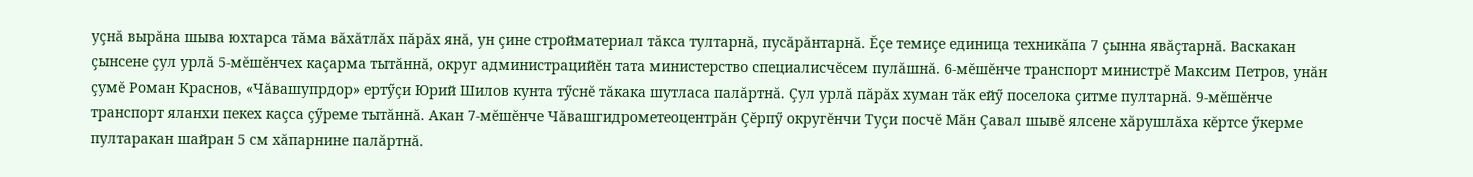уçнă вырăна шыва юхтарса тăма вăхăтлăх пăрăх янă, ун çине стройматериал тăкса тултарнă, пусăрăнтарнă. Ĕçе темиçе единица техникăпа 7 çынна явăçтарнă. Васкакан çынсене çул урлă 5-мĕшĕнчех каçарма тытăннă, округ администрацийĕн тата министерство специалисчĕсем пулăшнă. 6-мĕшĕнче транспорт министрĕ Максим Петров, унăн çумĕ Роман Краснов, «Чăвашупрдор» ертӳçи Юрий Шилов кунта тӳснĕ тăкака шутласа палăртнă. Çул урлă пăрăх хуман тăк ейӳ поселока çитме пултарнă. 9-мĕшĕнче транспорт яланхи пекех каçса çӳреме тытăннă. Акан 7-мĕшĕнче Чăвашгидрометеоцентрăн Çĕрпӳ округĕнчи Туçи посчĕ Мăн Çавал шывĕ ялсене хăрушлăха кĕртсе ӳкерме пултаракан шайран 5 см хăпарнине палăртнă.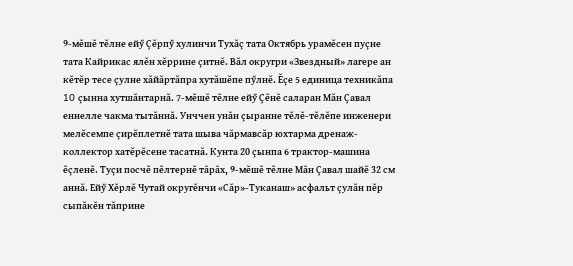9-мĕшĕ тĕлне ейӳ Çĕрпӳ хулинчи Тухăç тата Октябрь урамĕсен пуçне тата Кайрикас ялĕн хĕррине çитнĕ. Вăл округри «Звездный» лагере ан кĕтĕр тесе çулне хăйăртăпра хутăшĕпе пӳлнĕ. Ĕçе 5 единица техникăпа 10 çынна хутшăнтарнă. 7-мĕшĕ тĕлне ейӳ Çĕнĕ саларан Мăн Çавал еннелле чакма тытăннă. Унччен унăн çыранне тĕлĕ-тĕлĕпе инженери мелĕсемпе çирĕплетнĕ тата шыва чăрмавсăр юхтарма дренаж-коллектор хатĕрĕсене тасатнă. Кунта 20 çынпа 6 трактор-машина ĕçленĕ. Туçи посчĕ пĕлтернĕ тăрăх, 9-мĕшĕ тĕлне Мăн Çавал шайĕ 32 см аннă. Ейӳ Хĕрлĕ Чутай округĕнчи «Сăр»-Туканаш» асфальт çулăн пĕр сыпăкĕн тăприне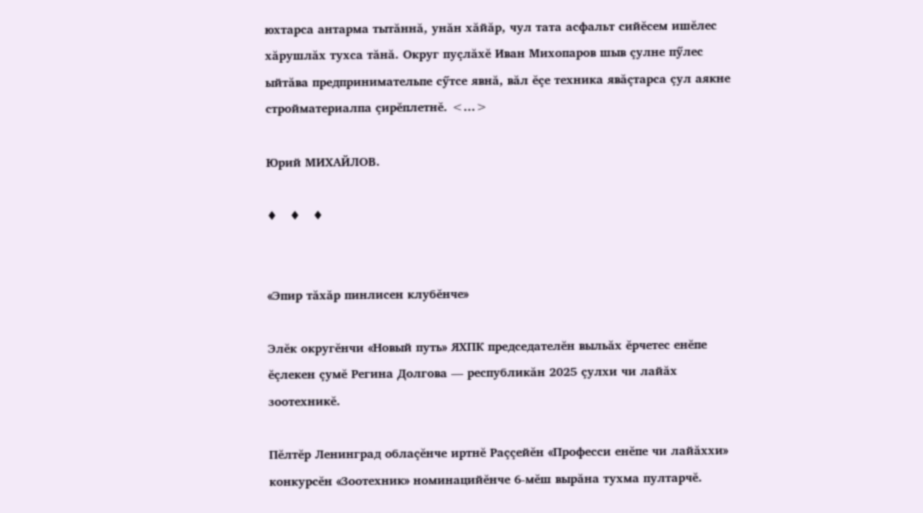юхтарса антарма тытăннă, унăн хăйăр, чул тата асфальт сийĕсем ишĕлес хăрушлăх тухса тăнă. Округ пуçлăхĕ Иван Михопаров шыв çулне пӳлес ыйтăва предпринимательпе сӳтсе явнă, вăл ĕçе техника явăçтарса çул аякне стройматериалпа çирĕплетнĕ. <...>

Юрий МИХАЙЛОВ.

♦   ♦   ♦


«Эпир тăхăр пинлисен клубĕнче»

Элĕк округĕнчи «Новый путь» ЯХПК председателĕн выльăх ĕрчетес енĕпе ĕçлекен çумĕ Регина Долгова — республикăн 2025 çулхи чи лайăх зоотехникĕ.

Пĕлтĕр Ленинград облаçĕнче иртнĕ Раççейĕн «Професси енĕпе чи лайăххи» конкурсĕн «Зоотехник» номинацийĕнче 6-мĕш вырăна тухма пултарчĕ.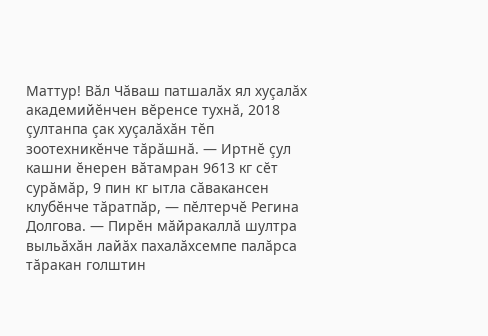Маттур! Вăл Чăваш патшалăх ял хуçалăх академийĕнчен вĕренсе тухнă, 2018 çултанпа çак хуçалăхăн тĕп зоотехникĕнче тăрăшнă. — Иртнĕ çул кашни ĕнерен вăтамран 9613 кг сĕт сурăмăр, 9 пин кг ытла сăвакансен клубĕнче тăратпăр, — пĕлтерчĕ Регина Долгова. — Пирĕн мăйракаллă шултра выльăхăн лайăх пахалăхсемпе палăрса тăракан голштин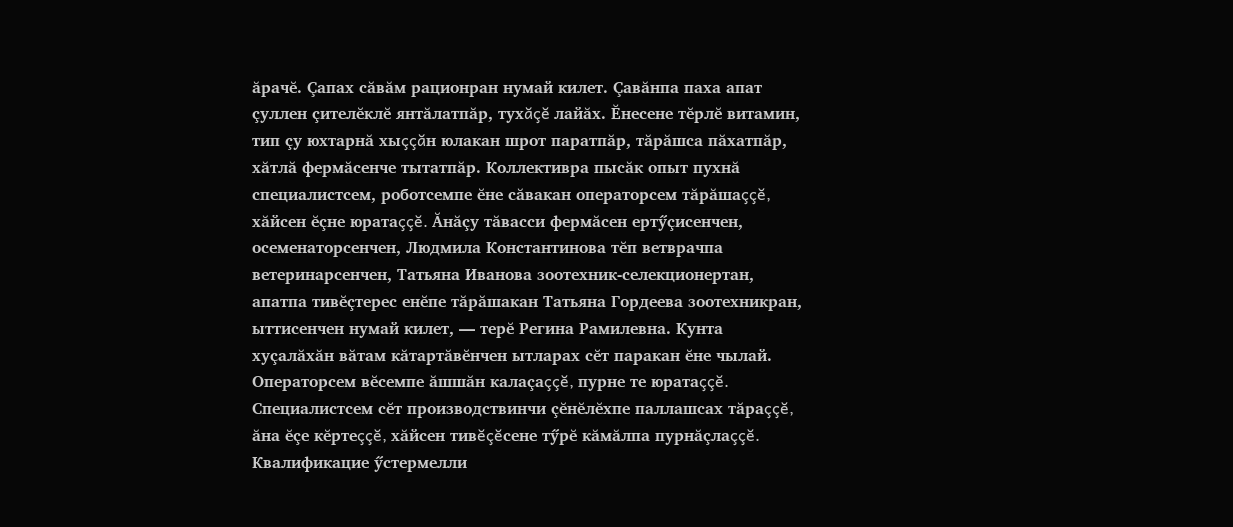ăрачĕ. Çапах сăвăм рационран нумай килет. Çавăнпа паха апат çуллен çителĕклĕ янтăлатпăр, тухăçĕ лайăх. Ĕнесене тĕрлĕ витамин, тип çу юхтарнă хыççăн юлакан шрот паратпăр, тăрăшса пăхатпăр, хăтлă фермăсенче тытатпăр. Коллективра пысăк опыт пухнă специалистсем, роботсемпе ĕне сăвакан операторсем тăрăшаççĕ, хăйсен ĕçне юратаççĕ. Ăнăçу тăвасси фермăсен ертӳçисенчен, осеменаторсенчен, Людмила Константинова тĕп ветврачпа ветеринарсенчен, Татьяна Иванова зоотехник-селекционертан, апатпа тивĕçтерес енĕпе тăрăшакан Татьяна Гордеева зоотехникран, ыттисенчен нумай килет, — терĕ Регина Рамилевна. Кунта хуçалăхăн вăтам кăтартăвĕнчен ытларах сĕт паракан ĕне чылай. Операторсем вĕсемпе ăшшăн калаçаççĕ, пурне те юратаççĕ. Специалистсем сĕт производствинчи çĕнĕлĕхпе паллашсах тăраççĕ, ăна ĕçе кĕртеççĕ, хăйсен тивĕçĕсене тӳрĕ кăмăлпа пурнăçлаççĕ. Квалификацие ӳстермелли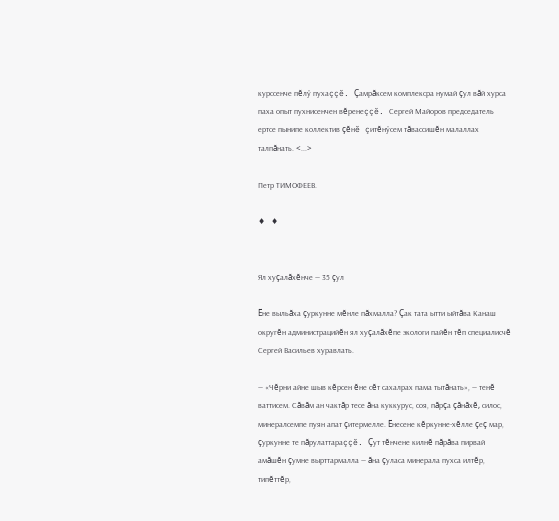курссенче пĕлӳ пухаççĕ. Çамрăксем комплексра нумай çул вăй хурса паха опыт пухнисенчен вĕренеççĕ. Сергей Майоров председатель ертсе пынипе коллектив çĕнĕ çитĕнӳсем тăвассишĕн малаллах талпăнать. <...>

Петр ТИМОФЕЕВ.

♦   ♦


Ял хуçалăхĕнче — 35 çул

Ĕне выльăха çуркунне мĕнле пăхмалла? Çак тата ытти ыйтăва Канаш округĕн администрацийĕн ял хуçалăхĕпе экологи пайĕн тĕп специалисчĕ Сергей Васильев хуравлать.

— «Чĕрни айне шыв кĕрсен ĕне сĕт сахалрах пама тытăнать», — тенĕ ваттисем. Сăвăм ан чактăр тесе ăна куккурус, соя, пăрçа çăнăхĕ, силос, минералсемпе пуян апат çитермелле. Ĕнесене кĕркунне-хĕлле çеç мар, çуркунне те пăрулаттараççĕ. Çут тĕнчене килнĕ пăрăва пирвай амăшĕн çумне вырттармалла — ăна çуласа минерала пухса илтĕр, типĕттĕр,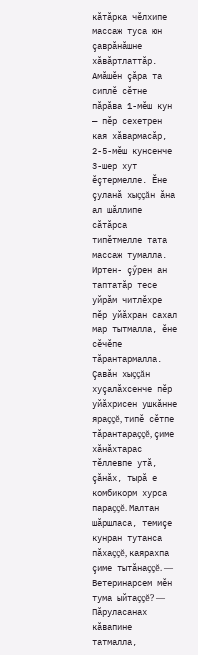кăтăрка чĕлхипе массаж туса юн çаврăнăшне хăвăртлаттăр. Амăшĕн çăра та сиплĕ сĕтне пăрăва 1-мĕш кун — пĕр сехетрен кая хăвармасăр, 2-5-мĕш кунсенче 3-шер хут ĕçтермелле. Ĕне çуланă хыççăн ăна ал шăллипе сăтăрса типĕтмелле тата массаж тумалла. Иртен- çӳрен ан таптатăр тесе уйрăм читлĕхре пĕр уйăхран сахал мар тытмалла, ĕне сĕчĕпе тăрантармалла. Çавăн хыççăн хуçалăхсенче пĕр уйăхрисен ушкăнне яраççĕ, типĕ сĕтпе тăрантараççĕ, çиме хăнăхтарас тĕллевпе утă, çăнăх, тырă е комбикорм хурса параççĕ. Малтан шăршласа, темиçе кунран тутанса пăхаççĕ, каярахпа çиме тытăнаççĕ. — Ветеринарсем мĕн тума ыйтаççĕ? — Пăруласанах кăвапине татмалла,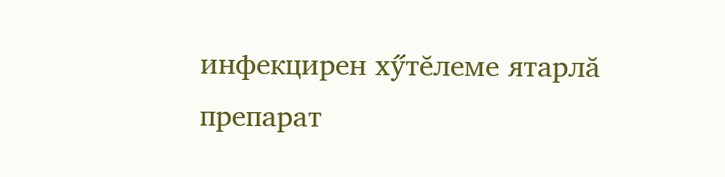инфекцирен хӳтĕлеме ятарлă препарат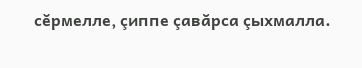сĕрмелле, çиппе çавăрса çыхмалла.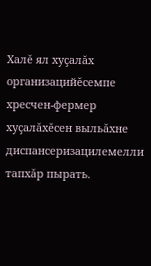Халĕ ял хуçалăх организацийĕсемпе хресчен-фермер хуçалăхĕсен выльăхне диспансеризацилемелли тапхăр пырать.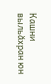Кашни выльăхран юн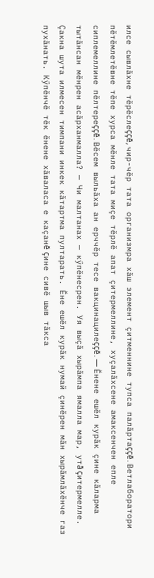илсе сывлăхне тĕрĕслеççĕ, чир-чĕр тата организмра хăш элемент çитменнине тупса палăртаççĕ. Ветлаборатори пĕтĕмлетĕвне тĕпе хурса мĕнле тата миçе тĕрлĕ апат çитермеллине, хуçалăхсене амаксенчен епле сиплемеллине пĕлтереççĕ. Вĕсем выльăха ан ерччĕр тесе вакцинацилеççĕ. — Ĕнене ешĕл курăк çине кăларма тытăнсан мĕнрен асăрханмалла? — Чи малтанах — кӳпĕнесрен. Уя выçă хырăмпа ямалла мар, утă çитермелле. Çакна шута илмесен тимпани инкек кăтартма пултарать. Ĕне ешĕл курăк нумай çинĕрен мăн хырăмлăхĕнче газ пухăнать. Кӳпĕнчĕ тĕк ĕнене хăваласа е каçанĕ çине сивĕ шыв тăкса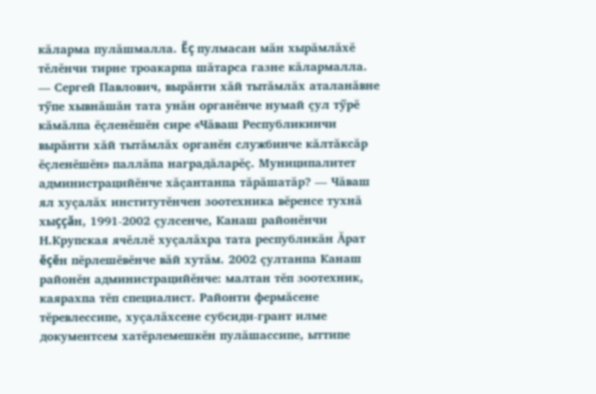кăларма пулăшмалла. Ĕç пулмасан мăн хырăмлăхĕ тĕлĕнчи тирне троакарпа шăтарса газне кăлармалла. — Сергей Павлович, вырăнти хăй тытăмлăх аталанăвне тӳпе хывнăшăн тата унăн органĕнче нумай çул тӳрĕ кăмăлпа ĕçленĕшĕн сире «Чăваш Республикинчи вырăнти хăй тытăмлăх органĕн службинче кăлтăксăр ĕçленĕшĕн» паллăпа наградăларĕç. Муниципалитет администрацийĕнче хăçантанпа тăрăшатăр? — Чăваш ял хуçалăх институтĕнчен зоотехника вĕренсе тухнă хыççăн, 1991-2002 çулсенче, Канаш районĕнчи Н.Крупская ячĕллĕ хуçалăхра тата республикăн Ăрат ĕçĕн пĕрлешĕвĕнче вăй хутăм. 2002 çултанпа Канаш районĕн администрацийĕнче: малтан тĕп зоотехник, каярахпа тĕп специалист. Районти фермăсене тĕревлессипе, хуçалăхсене субсиди-грант илме документсем хатĕрлемешкĕн пулăшассипе, ыттипе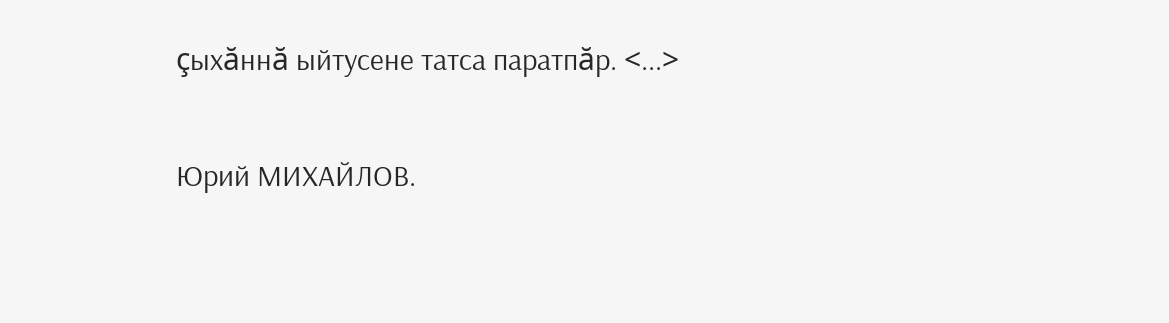çыхăннă ыйтусене татса паратпăр. <...>

Юрий МИХАЙЛОВ.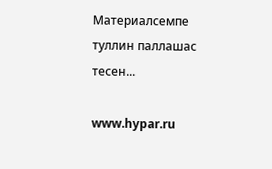Материалсемпе туллин паллашас тесен...

www.hypar.ru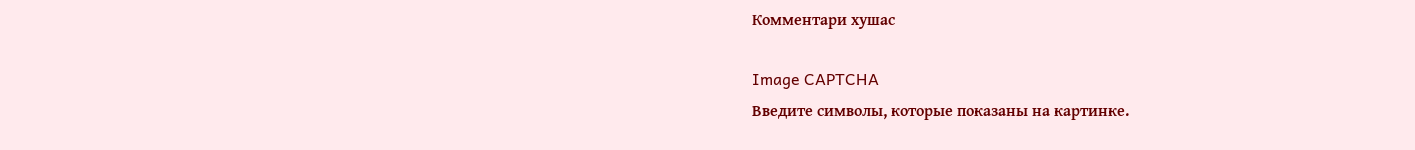Комментари хушас

Image CAPTCHA
Введите символы, которые показаны на картинке.